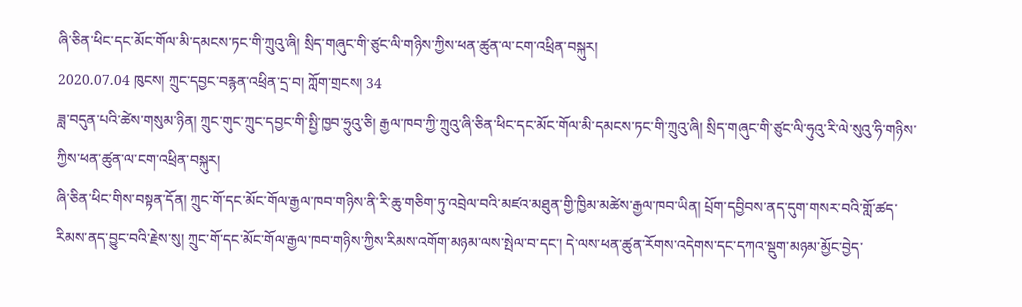ཞི་ཅིན་ཕིང་དང་མོང་གོལ་མི་དམངས་ཏང་གི་ཀྲུའུ་ཞི། སྲིད་གཞུང་གི་ཙུང་ལི་གཉིས་ཀྱིས་ཕན་ཚུན་ལ་ངག་འཕྲིན་བསྐུར།
2020.07.04 ཁུངས། ཀྲུང་དབྱང་བརྙན་འཕྲིན་དྲ་བ། ཀློག་གྲངས། 34
ཟླ་བདུན་པའི་ཚེས་གསུམ་ཉིན། ཀྲུང་གུང་ཀྲུང་དབྱང་གི་སྤྱི་ཁྱབ་ཧྲུའུ་ཅི། རྒྱལ་ཁབ་ཀྱི་ཀྲུའུ་ཞི་ཅིན་ཕིང་དང་མོང་གོལ་མི་དམངས་ཏང་གི་ཀྲུའུ་ཞི། སྲིད་གཞུང་གི་ཙུང་ལི་ཧུའུ་རི་ལེ་སུའུ་ཧི་གཉིས་ཀྱིས་ཕན་ཚུན་ལ་ངག་འཕྲིན་བསྐུར།
ཞི་ཅིན་ཕིང་གིས་བསྟན་དོན། ཀྲུང་གོ་དང་མོང་གོལ་རྒྱལ་ཁབ་གཉིས་ནི་རི་ཆུ་གཅིག་ཏུ་འབྲེལ་བའི་མཛའ་མཐུན་གྱི་ཁྱིམ་མཚེས་རྒྱལ་ཁབ་ཡིན། པྲོག་དབྱིབས་ནད་དུག་གསར་བའི་གློ་ཚད་རིམས་ནད་བྱུང་བའི་རྗེས་སུ། ཀྲུང་གོ་དང་མོང་གོལ་རྒྱལ་ཁབ་གཉིས་ཀྱིས་རིམས་འགོག་མཉམ་ལས་སྤེལ་བ་དང་། དེ་ལས་ཕན་ཚུན་རོགས་འདེགས་དང་དཀའ་སྡུག་མཉམ་མྱོང་བྱེད་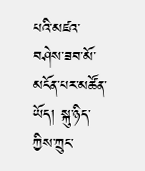པའི་མཛའ་བཤེས་ཟབ་མོ་མངོན་པར་མཚོན་ཡོད། སྐུ་ཉིད་ཀྱིས་ཀྲུང་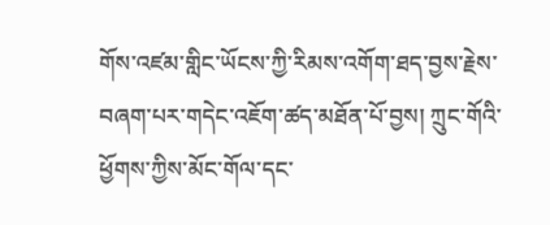གོས་འཛམ་གླིང་ཡོངས་ཀྱི་རིམས་འགོག་ཐད་བྱས་རྗེས་བཞག་པར་གདེང་འཇོག་ཚད་མཐོན་པོ་བྱས། ཀྲུང་གོའི་ཕྱོགས་ཀྱིས་མོང་གོལ་དང་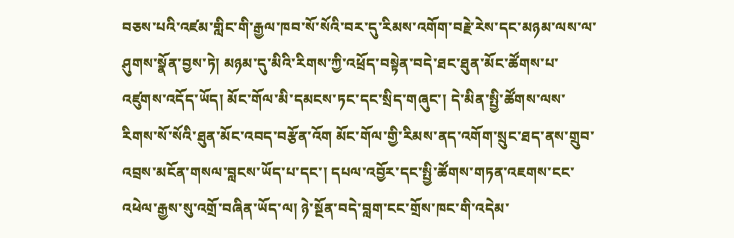བཅས་པའི་འཛམ་གླིང་གི་རྒྱལ་ཁབ་སོ་སོའི་བར་དུ་རིམས་འགོག་བརྗེ་རེས་དང་མཉམ་ལས་ལ་ཤུགས་སྣོན་བྱས་ཏེ། མཉམ་དུ་མིའི་རིགས་ཀྱི་འཕྲོད་བསྟེན་བདེ་ཐང་ཐུན་མོང་ཚོགས་པ་འཛུགས་འདོད་ཡོད། མོང་གོལ་མི་དམངས་ཏང་དང་སྲིད་གཞུང་། དེ་མིན་སྤྱི་ཚོགས་ལས་རིགས་སོ་སོའི་ཐུན་མོང་འབད་བརྩོན་འོག མོང་གོལ་གྱི་རིམས་ནད་འགོག་སྲུང་ཐད་ནས་གྲུབ་འབྲས་མངོན་གསལ་བླངས་ཡོད་པ་དང་། དཔལ་འབྱོར་དང་སྤྱི་ཚོགས་གཏན་འཇགས་ངང་འཕེལ་རྒྱས་སུ་འགྲོ་བཞིན་ཡོད་ལ། ཉེ་སྔོན་བདེ་བླག་ངང་གྲོས་ཁང་གི་འདེམ་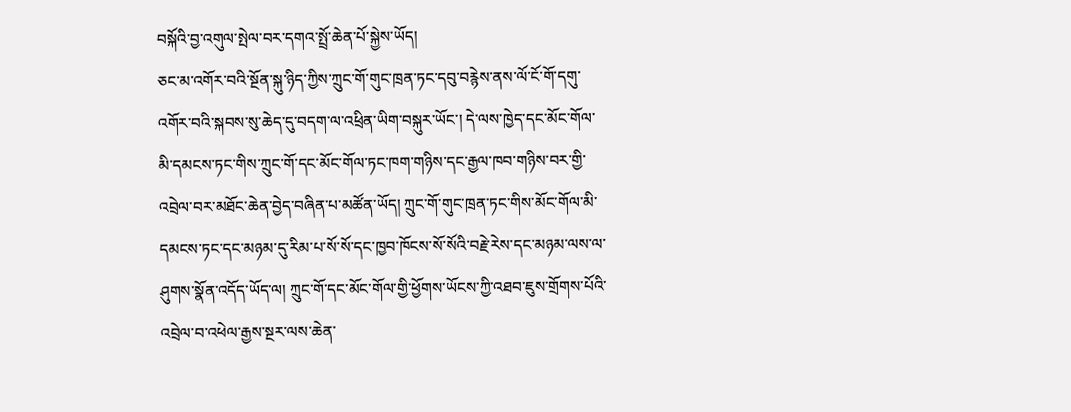བསྐོའི་བྱ་འགུལ་སྤེལ་བར་དགའ་སྤྲོ་ཆེན་པོ་སྐྱེས་ཡོད།
ཅང་མ་འགོར་བའི་སྔོན་སྐུ་ཉིད་ཀྱིས་ཀྲུང་གོ་གུང་ཁྲན་ཏང་དབུ་བརྙེས་ནས་ལོ་ངོ་གོ་དགུ་འགོར་བའི་སྐབས་སུ་ཆེད་དུ་བདག་ལ་འཕྲིན་ཡིག་བསྐུར་ཡོང་། དེ་ལས་ཁྱེད་དང་མོང་གོལ་མི་དམངས་ཏང་གིས་ཀྲུང་གོ་དང་མོང་གོལ་ཏང་ཁག་གཉིས་དང་རྒྱལ་ཁབ་གཉིས་བར་གྱི་འབྲེལ་བར་མཐོང་ཆེན་བྱེད་བཞིན་པ་མཚོན་ཡོད། ཀྲུང་གོ་གུང་ཁྲན་ཏང་གིས་མོང་གོལ་མི་དམངས་ཏང་དང་མཉམ་དུ་རིམ་པ་སོ་སོ་དང་ཁྱབ་ཁོངས་སོ་སོའི་བརྗེ་རེས་དང་མཉམ་ལས་ལ་ཤུགས་སྣོན་འདོད་ཡོད་ལ། ཀྲུང་གོ་དང་མོང་གོལ་གྱི་ཕྱོགས་ཡོངས་ཀྱི་འཐབ་ཇུས་གྲོགས་པོའི་འབྲེལ་བ་འཕེལ་རྒྱས་སྔར་ལས་ཆེན་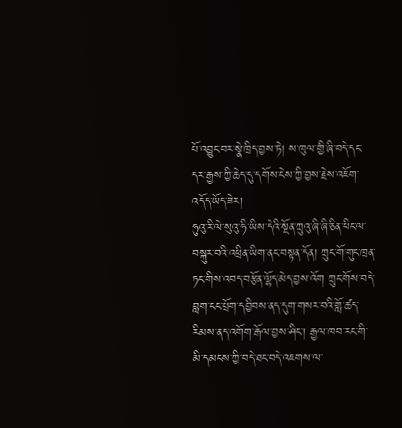པོ་འབྱུང་བར་སྣེ་ཁྲིད་བྱས་ཏེ། ས་ཁུལ་གྱི་ཞི་བདེ་དང་དར་རྒྱས་ཀྱི་ཆེད་དུ་དགོས་ངེས་ཀྱི་བྱས་རྗེས་འཇོག་འདོད་ཡོད་ཟེར།
ཧུའུ་རི་ལེ་སུའུ་ཧི་ཡིས་དེའི་སྔོན་ཀྲུའུ་ཞི་ཞི་ཅིན་ཕིང་ལ་བསྐུར་བའི་འཕྲིན་ཡིག་ནང་བསྟན་དོན། ཀྲུང་གོ་གུང་ཁྲན་ཏང་གིས་འབད་བརྩོན་ལྷོད་མེད་བྱས་འོག ཀྲུང་གོས་བདེ་བླག་ངང་པྲོག་དབྱིབས་ནད་དུག་གསར་བའི་གློ་ཚད་རིམས་ནད་འགོག་རྒོལ་བྱས་ཤིང་། རྒྱལ་ཁབ་རང་གི་མི་དམངས་ཀྱི་བདེ་ཐང་བདེ་འཇགས་ལ་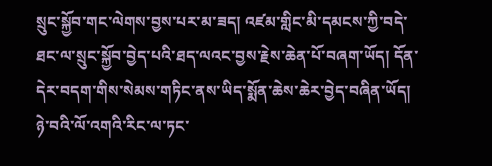སྲུང་སྐྱོབ་གང་ལེགས་བྱས་པར་མ་ཟད། འཛམ་གླིང་མི་དམངས་ཀྱི་བདེ་ཐང་ལ་སྲུང་སྐྱོབ་བྱེད་པའི་ཐད་ལའང་བྱས་རྗེས་ཆེན་པོ་བཞག་ཡོད། དོན་དེར་བདག་གིས་སེམས་གཏིང་ནས་ཡིད་སྨོན་ཆེས་ཆེར་བྱེད་བཞིན་ཡོད།
ཉེ་བའི་ལོ་འགའི་རིང་ལ་ཏང་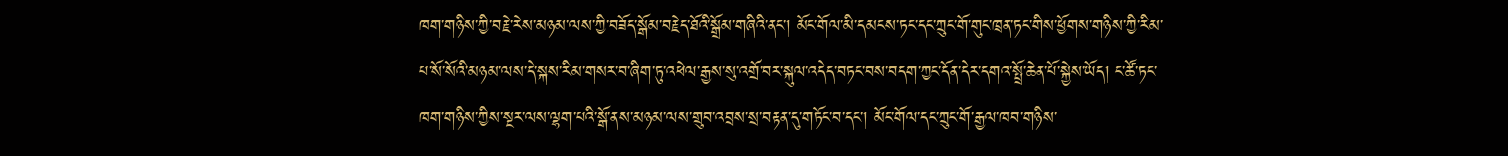ཁག་གཉིས་ཀྱི་བརྗེ་རེས་མཉམ་ལས་ཀྱི་བཟོད་སྒོམ་བརྗེད་ཐོའི་སྒྲོམ་གཞིའི་ནང་། མོང་གོལ་མི་དམངས་ཏང་དང་ཀྲུང་གོ་གུང་ཁྲན་ཏང་གིས་ཕྱོགས་གཉིས་ཀྱི་རིམ་པ་སོ་སོའི་མཉམ་ལས་དེ་སྐས་རིམ་གསར་བ་ཞིག་ཏུ་འཕེལ་རྒྱས་སུ་འགྲོ་བར་སྐུལ་འདེད་བཏང་བས་བདག་ཀྱང་དོན་དེར་དགའ་སྤྲོ་ཆེན་པོ་སྐྱེས་ཡོད། ང་ཚོ་ཏང་ཁག་གཉིས་ཀྱིས་སྔར་ལས་ལྷག་པའི་སྒོ་ནས་མཉམ་ལས་གྲུབ་འབྲས་སྲ་བརྟན་དུ་གཏོང་བ་དང་། མོང་གོལ་དང་ཀྲུང་གོ་རྒྱལ་ཁབ་གཉིས་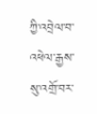ཀྱི་འབྲེལ་བ་འཕེལ་རྒྱས་སུ་འགྲོ་བར་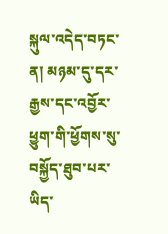སྐུལ་འདེད་བཏང་ན། མཉམ་དུ་དར་རྒྱས་དང་འབྱོར་ཕྱུག་གི་ཕྱོགས་སུ་བསྐྱོད་ཐུབ་པར་ཡིད་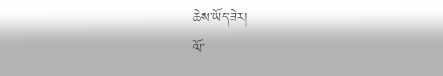ཆེས་ཡོད་ཟེར།
ལོ་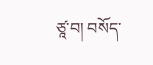ཙཱ་བ། བསོད་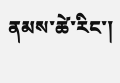ནམས་ཚེ་རིང་།